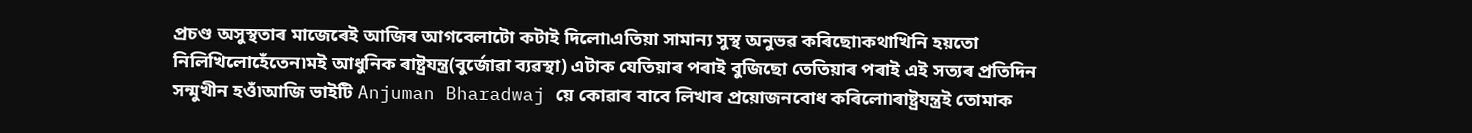প্ৰচণ্ড অসুস্থতাৰ মাজেৰেই আজিৰ আগবেলাটো কটাই দিলো৷এতিয়া সামান্য সুস্থ অনুভৱ কৰিছো৷কথাখিনি হয়তো নিলিখিলোহেঁতেন৷মই আধুনিক ৰাষ্ট্ৰযন্ত্ৰ(বুৰ্জোৱা ব্যৱস্থা) এটাক যেতিয়াৰ পৰাই বুজিছো তেতিয়াৰ পৰাই এই সত্যৰ প্ৰতিদিন সন্মুখীন হওঁ৷আজি ভাইটি Anjuman Bharadwaj য়ে কোৱাৰ বাবে লিখাৰ প্ৰয়োজনবোধ কৰিলো৷ৰাষ্ট্ৰযন্ত্ৰই তোমাক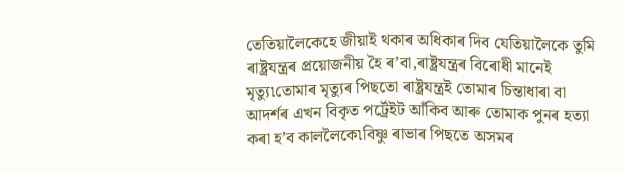তেতিয়ালৈকেহে জীয়াই থকাৰ অধিকাৰ দিব যেতিয়ালৈকে তুমি ৰাষ্ট্ৰযন্ত্ৰৰ প্ৰয়োজনীয় হৈ ৰ’বা,ৰাষ্ট্ৰযন্ত্ৰৰ বিৰোধী মানেই মৃত্যু৷তোমাৰ মৃত্যুৰ পিছতো ৰাষ্ট্ৰযন্ত্ৰই তোমাৰ চিন্তাধাৰা বা আদৰ্শৰ এখন বিকৃত পৰ্ট্ৰেইট আঁকিব আৰু তোমাক পুনৰ হত্যা কৰা হ’ব কাললৈকে৷বিষ্ণু ৰাভাৰ পিছতে অসমৰ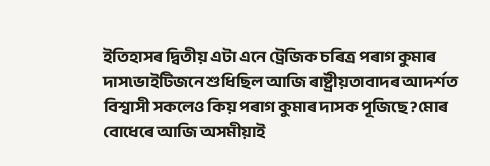ইতিহাসৰ দ্বিতীয় এটা এনে ট্ৰেজিক চৰিত্ৰ পৰাগ কুমাৰ দাস৷ভাইটিজনে শুধিছিল আজি ৰাষ্ট্ৰীয়তাবাদৰ আদৰ্শত বিশ্বাসী সকলেও কিয় পৰাগ কুমাৰ দাসক পূজিছে?মোৰ বোধেৰে আজি অসমীয়াই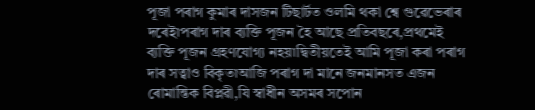পূজা পৰাগ কুমাৰ দাসজন টিছাৰ্টত ওলমি থকা শ্বে গুৱেভেৰাৰ দৰেই৷পৰাগ দাৰ ব্যক্তি পূজন হৈ আছে প্ৰতিবছৰে,প্ৰথমেই ব্যক্তি পূজন গ্ৰহণযোগ্য নহয়৷দ্বিতীয়তেই আমি পূজা কৰা পৰাগ দাৰ সত্বাও বিকৃত৷আজি পৰাগ দা মানে জনমানসত এজন ৰোমান্তিক বিপ্লৱী,যি স্বাধীন অসমৰ সপোন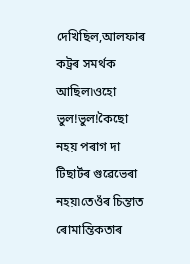দেখিছিল,আলফাৰ কট্ৰৰ সমৰ্থক আছিল৷ওহো ভুল!ভুল!কৈছো নহয় পৰাগ দা টিছাৰ্টৰ গুৱেভেৰা নহয়৷তেওঁৰ চিন্তাত ৰোমান্তিকতাৰ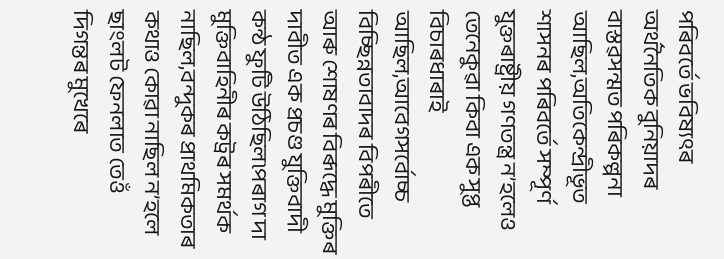পৰিবৰ্তে ভবিষ্যৎৰ অৰ্থনৈতিক বুনিয়াদৰ বাস্তৱসন্মত পৰিকল্পনা আছিল,অতিকেন্দ্ৰীভূত শাসনৰ পৰিবৰ্তে সম্পূৰ্ণ যুক্তৰাষ্ট্ৰীয় গণতন্ত্ৰ ন’হলেও তেনেকুৱা কিবা এক সুপ্ত বিচাৰধাৰাই আছিল,আবেগসৰ্বোচ্চ বিচ্ছিন্নতাবাদৰ বিপৰীতে আৰু শোষণৰ বিৰূদ্ধে মুক্তিৰ দাবীত এক প্ৰচণ্ড যুক্তিবাদী কন্ঠ ফুটি উঠিছিল৷পৰাগ দা মুক্তিবাহিনীৰ কট্ৰৰ সমৰ্থক নাছিল,বন্দুকৰ প্ৰাথমিকতাৰ কথাও কোৱা নাছিল ন’হলে ছাংলট ফেনলাত তেওঁ দিগন্তৰ মুখেৰে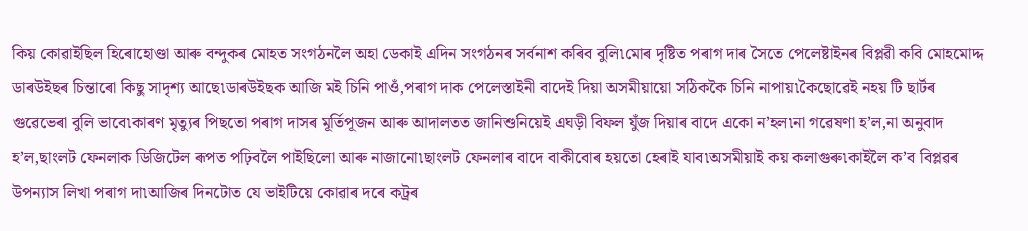কিয় কোৱাইছিল হিৰোহোণ্ডা আৰু বন্দুকৰ মোহত সংগঠনলৈ অহা ডেকাই এদিন সংগঠনৰ সৰ্বনাশ কৰিব বুলি৷মোৰ দৃষ্টিত পৰাগ দাৰ সৈতে পেলেষ্টাইনৰ বিপ্লৱী কবি মোহমোদ্দ ডাৰউইছৰ চিন্তাৰো কিছু সাদৃশ্য আছে৷ডাৰউইছক আজি মই চিনি পাওঁ,পৰাগ দাক পেলেস্তাইনী বাদেই দিয়া অসমীয়ায়ো সঠিককৈ চিনি নাপায়৷কৈছোৱেই নহয় টি ছাৰ্টৰ গুৱেভেৰা বুলি ভাবে৷কাৰণ মৃত্যুৰ পিছতো পৰাগ দাসৰ মূৰ্তিপূজন আৰু আদালতত জানিশুনিয়েই এঘড়ী বিফল যুঁজ দিয়াৰ বাদে একো ন’হল৷না গৱেষণা হ’ল,না অনুবাদ হ’ল,ছাংলট ফেনলাক ডিজিটেল ৰূপত পঢ়িবলৈ পাইছিলো আৰু নাজানো৷ছাংলট ফেনলাৰ বাদে বাকীবোৰ হয়তো হেৰাই যাব৷অসমীয়াই কয় কলাগুৰু৷কাইলৈ ক’ব বিপ্লৱৰ উপন্যাস লিখা পৰাগ দা৷আজিৰ দিনটোত যে ভাইটিয়ে কোৱাৰ দৰে কট্ৰৰ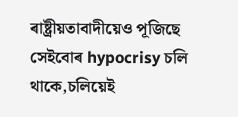ৰাষ্ট্ৰীয়তাবাদীয়েও পূজিছে সেইবোৰ hypocrisy চলি থাকে,চলিয়েই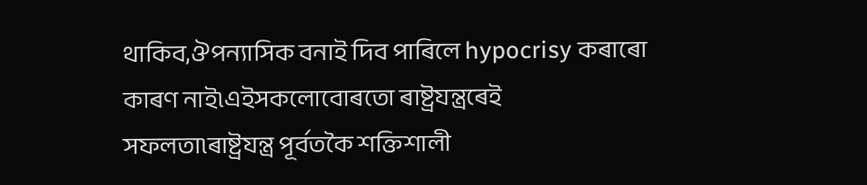থাকিব,ঔপন্যাসিক বনাই দিব পাৰিলে hypocrisy কৰাৰো কাৰণ নাই৷এইসকলোবোৰতো ৰাষ্ট্ৰযন্ত্ৰৰেই সফলতা৷ৰাষ্ট্ৰযন্ত্ৰ পূৰ্বতকৈ শক্তিশালী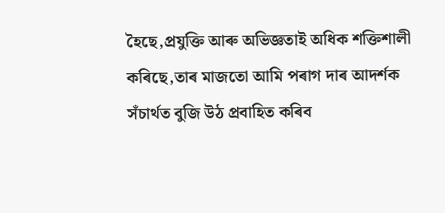হৈছে,প্ৰযুক্তি আৰু অভিজ্ঞতাই অধিক শক্তিশালী কৰিছে,তাৰ মাজতো আমি পৰাগ দাৰ আদৰ্শক সঁচাৰ্থত বুজি উঠ প্ৰবাহিত কৰিব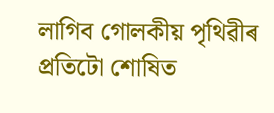লাগিব গোলকীয় পৃথিৱীৰ প্ৰতিটো শোষিত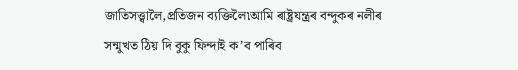জাতিসত্ত্বালৈ,প্ৰতিজন ব্যক্তিলৈ৷আমি ৰাষ্ট্ৰযন্ত্ৰৰ বন্দুকৰ নলীৰ সন্মুখত ঠিয় দি বুকু ফিন্দাই ক’ব পাৰিব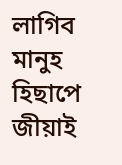লাগিব মানুহ হিছাপে জীয়াই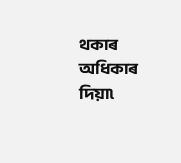থকাৰ অধিকাৰ দিয়া৷